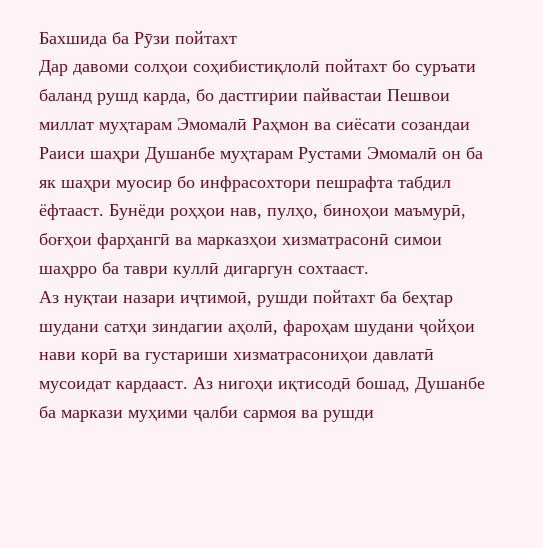Бахшида ба Рӯзи пойтахт
Дар давоми солҳои соҳибистиқлолӣ пойтахт бо суръати баланд рушд карда, бо дастгирии пайвастаи Пешвои миллат муҳтарам Эмомалӣ Раҳмон ва сиёсати созандаи Раиси шаҳри Душанбе муҳтарам Рустами Эмомалӣ он ба як шаҳри муосир бо инфрасохтори пешрафта табдил ёфтааст. Бунёди роҳҳои нав, пулҳо, биноҳои маъмурӣ, боғҳои фарҳангӣ ва марказҳои хизматрасонӣ симои шаҳрро ба таври куллӣ дигаргун сохтааст.
Аз нуқтаи назари иҷтимоӣ, рушди пойтахт ба беҳтар шудани сатҳи зиндагии аҳолӣ, фароҳам шудани ҷойҳои нави корӣ ва густариши хизматрасониҳои давлатӣ мусоидат кардааст. Аз нигоҳи иқтисодӣ бошад, Душанбе ба маркази муҳими ҷалби сармоя ва рушди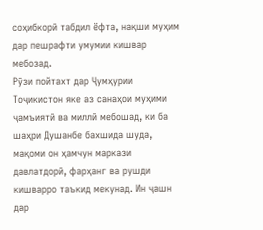соҳибкорӣ табдил ёфта, нақши муҳим дар пешрафти умумии кишвар мебозад.
Рӯзи пойтахт дар Ҷумҳурии Тоҷикистон яке аз санаҳои муҳими ҷамъиятӣ ва миллӣ мебошад, ки ба шаҳри Душанбе бахшида шуда, мақоми он ҳамчун маркази давлатдорӣ, фарҳанг ва рушди кишварро таъкид мекунад. Ин ҷашн дар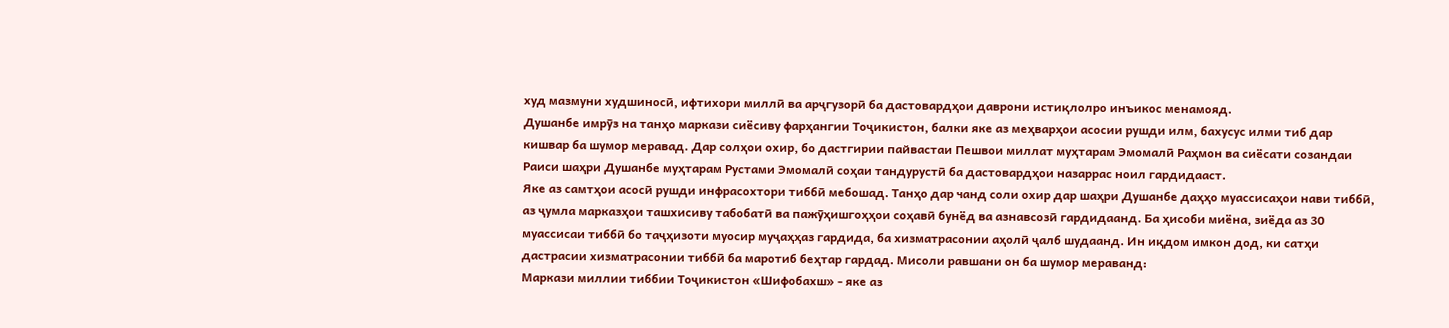худ мазмуни худшиносӣ, ифтихори миллӣ ва арҷгузорӣ ба дастовардҳои даврони истиқлолро инъикос менамояд.
Душанбе имрӯз на танҳо маркази сиёсиву фарҳангии Тоҷикистон, балки яке аз меҳварҳои асосии рушди илм, бахусус илми тиб дар кишвар ба шумор меравад. Дар солҳои охир, бо дастгирии пайвастаи Пешвои миллат муҳтарам Эмомалӣ Раҳмон ва сиёсати созандаи Раиси шаҳри Душанбе муҳтарам Рустами Эмомалӣ соҳаи тандурустӣ ба дастовардҳои назаррас ноил гардидааст.
Яке аз самтҳои асосӣ рушди инфрасохтори тиббӣ мебошад. Танҳо дар чанд соли охир дар шаҳри Душанбе даҳҳо муассисаҳои нави тиббӣ, аз ҷумла марказҳои ташхисиву табобатӣ ва пажӯҳишгоҳҳои соҳавӣ бунёд ва азнавсозӣ гардидаанд. Ба ҳисоби миёна, зиёда аз 30 муассисаи тиббӣ бо таҷҳизоти муосир муҷаҳҳаз гардида, ба хизматрасонии аҳолӣ ҷалб шудаанд. Ин иқдом имкон дод, ки сатҳи дастрасии хизматрасонии тиббӣ ба маротиб беҳтар гардад. Мисоли равшани он ба шумор мераванд:
Маркази миллии тиббии Тоҷикистон «Шифобахш» - яке аз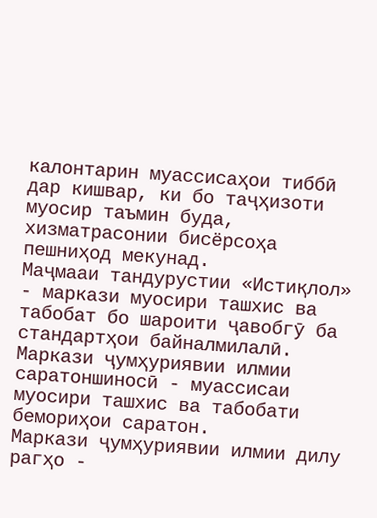калонтарин муассисаҳои тиббӣ дар кишвар, ки бо таҷҳизоти муосир таъмин буда, хизматрасонии бисёрсоҳа пешниҳод мекунад.
Маҷмааи тандурустии «Истиқлол» - маркази муосири ташхис ва табобат бо шароити ҷавобгӯ ба стандартҳои байналмилалӣ.
Маркази ҷумҳуриявии илмии саратоншиносӣ - муассисаи муосири ташхис ва табобати бемориҳои саратон.
Маркази ҷумҳуриявии илмии дилу рагҳо -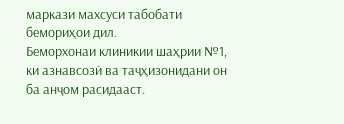маркази махсуси табобати бемориҳои дил.
Беморхонаи клиникии шаҳрии №1, ки азнавсозӣ ва таҷҳизонидани он ба анҷом расидааст.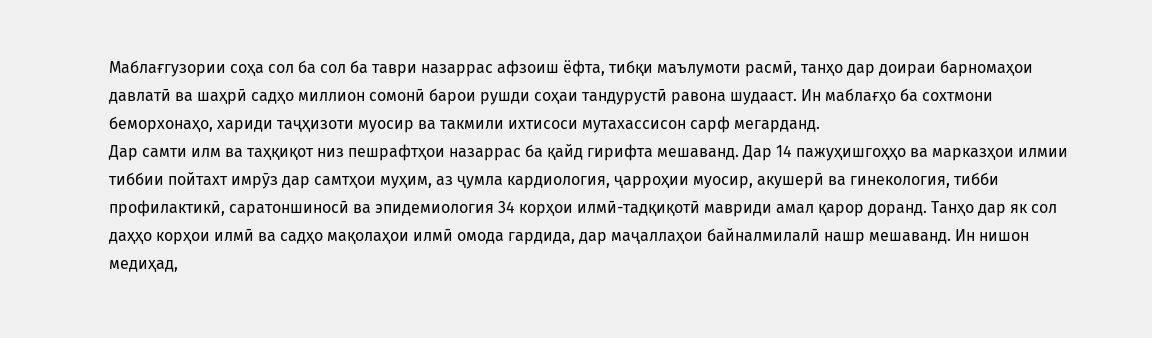Маблағгузории соҳа сол ба сол ба таври назаррас афзоиш ёфта, тибқи маълумоти расмӣ, танҳо дар доираи барномаҳои давлатӣ ва шаҳрӣ садҳо миллион сомонӣ барои рушди соҳаи тандурустӣ равона шудааст. Ин маблағҳо ба сохтмони беморхонаҳо, хариди таҷҳизоти муосир ва такмили ихтисоси мутахассисон сарф мегарданд.
Дар самти илм ва таҳқиқот низ пешрафтҳои назаррас ба қайд гирифта мешаванд. Дар 14 пажуҳишгоҳҳо ва марказҳои илмии тиббии пойтахт имрӯз дар самтҳои муҳим, аз ҷумла кардиология, ҷарроҳии муосир, акушерӣ ва гинекология, тибби профилактикӣ, саратоншиносӣ ва эпидемиология 34 корҳои илмӣ-тадқиқотӣ мавриди амал қарор доранд. Танҳо дар як сол даҳҳо корҳои илмӣ ва садҳо мақолаҳои илмӣ омода гардида, дар маҷаллаҳои байналмилалӣ нашр мешаванд. Ин нишон медиҳад,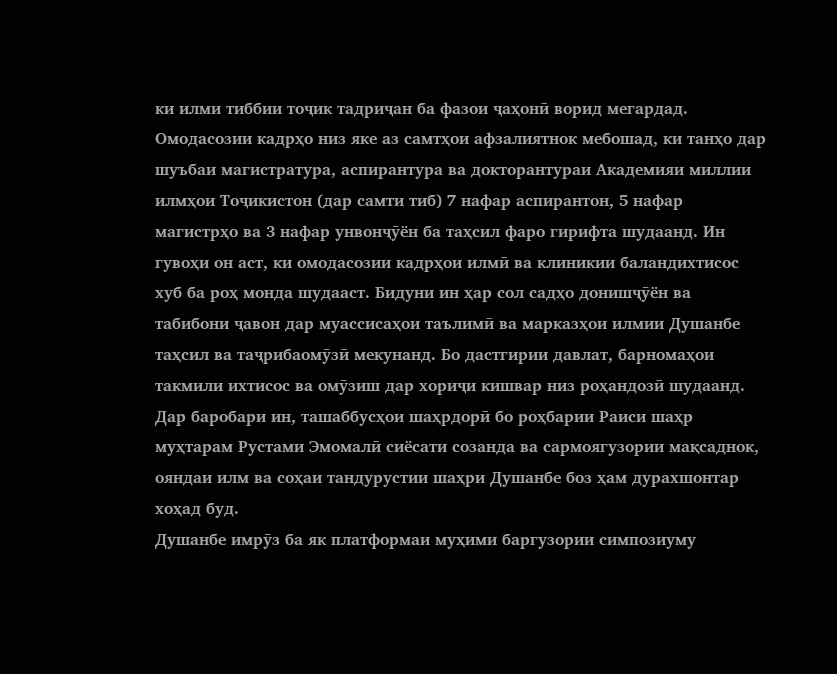ки илми тиббии тоҷик тадриҷан ба фазои ҷаҳонӣ ворид мегардад.
Омодасозии кадрҳо низ яке аз самтҳои афзалиятнок мебошад, ки танҳо дар шуъбаи магистратура, аспирантура ва докторантураи Академияи миллии илмҳои Тоҷикистон (дар самти тиб) 7 нафар аспирантон, 5 нафар магистрҳо ва 3 нафар унвонҷӯён ба таҳсил фаро гирифта шудаанд. Ин гувоҳи он аст, ки омодасозии кадрҳои илмӣ ва клиникии баландихтисос хуб ба роҳ монда шудааст. Бидуни ин ҳар сол садҳо донишҷӯён ва табибони ҷавон дар муассисаҳои таълимӣ ва марказҳои илмии Душанбе таҳсил ва таҷрибаомӯзӣ мекунанд. Бо дастгирии давлат, барномаҳои такмили ихтисос ва омӯзиш дар хориҷи кишвар низ роҳандозӣ шудаанд.
Дар баробари ин, ташаббусҳои шаҳрдорӣ бо роҳбарии Раиси шаҳр муҳтарам Рустами Эмомалӣ сиёсати созанда ва сармоягузории мақсаднок, ояндаи илм ва соҳаи тандурустии шаҳри Душанбе боз ҳам дурахшонтар хоҳад буд.
Душанбе имрӯз ба як платформаи муҳими баргузории симпозиуму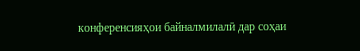конференсияҳои байналмилалӣ дар соҳаи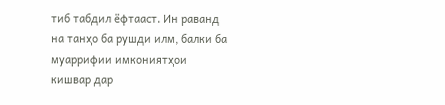тиб табдил ёфтааст. Ин раванд на танҳо ба рушди илм, балки ба муаррифии имкониятҳои кишвар дар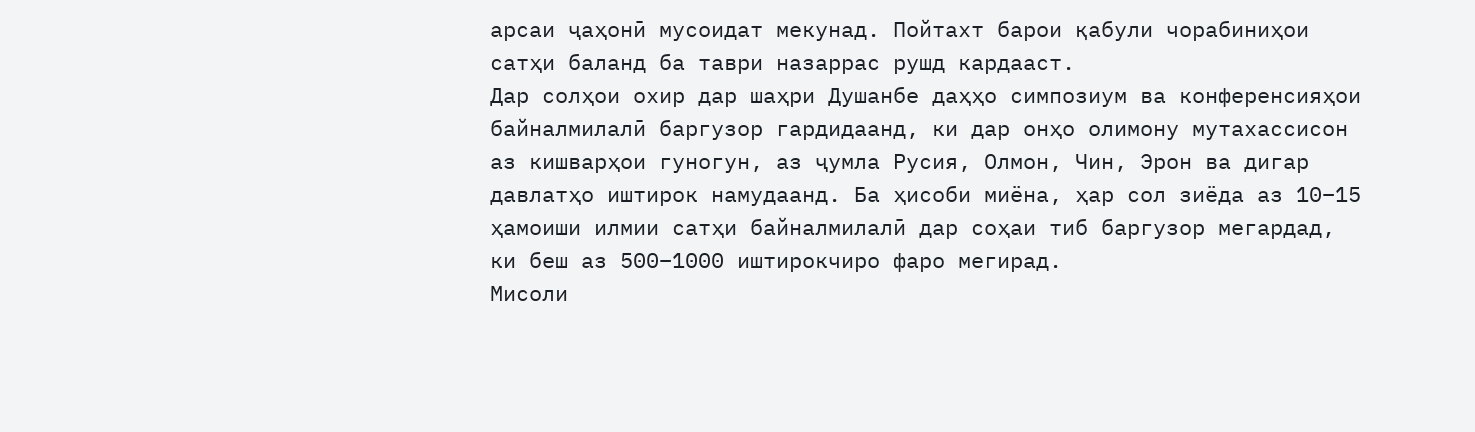арсаи ҷаҳонӣ мусоидат мекунад. Пойтахт барои қабули чорабиниҳои сатҳи баланд ба таври назаррас рушд кардааст.
Дар солҳои охир дар шаҳри Душанбе даҳҳо симпозиум ва конференсияҳои байналмилалӣ баргузор гардидаанд, ки дар онҳо олимону мутахассисон аз кишварҳои гуногун, аз ҷумла Русия, Олмон, Чин, Эрон ва дигар давлатҳо иштирок намудаанд. Ба ҳисоби миёна, ҳар сол зиёда аз 10–15 ҳамоиши илмии сатҳи байналмилалӣ дар соҳаи тиб баргузор мегардад, ки беш аз 500–1000 иштирокчиро фаро мегирад.
Мисоли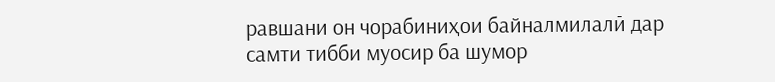равшани он чорабиниҳои байналмилалӣ дар самти тибби муосир ба шумор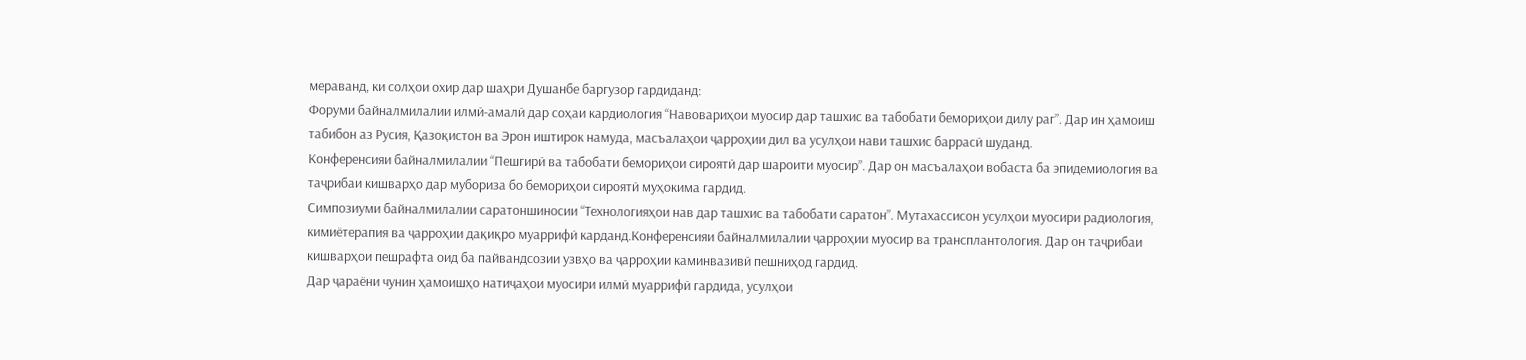мераванд, ки солҳои охир дар шаҳри Душанбе баргузор гардиданд:
Форуми байналмилалии илмӣ-амалӣ дар соҳаи кардиология “Навовариҳои муосир дар ташхис ва табобати бемориҳои дилу раг”. Дар ин ҳамоиш табибон аз Русия, Қазоқистон ва Эрон иштирок намуда, масъалаҳои ҷарроҳии дил ва усулҳои нави ташхис баррасӣ шуданд.
Конференсияи байналмилалии “Пешгирӣ ва табобати бемориҳои сироятӣ дар шароити муосир”. Дар он масъалаҳои вобаста ба эпидемиология ва таҷрибаи кишварҳо дар мубориза бо бемориҳои сироятӣ муҳокима гардид.
Симпозиуми байналмилалии саратоншиносии “Технологияҳои нав дар ташхис ва табобати саратон”. Мутахассисон усулҳои муосири радиология, кимиётерапия ва ҷарроҳии дақиқро муаррифӣ карданд.Конференсияи байналмилалии ҷарроҳии муосир ва трансплантология. Дар он таҷрибаи кишварҳои пешрафта оид ба пайвандсозии узвҳо ва ҷарроҳии каминвазивӣ пешниҳод гардид.
Дар ҷараёни чунин ҳамоишҳо натиҷаҳои муосири илмӣ муаррифӣ гардида, усулҳои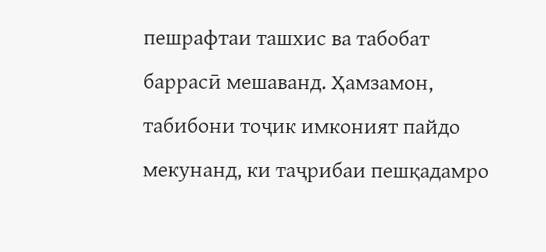пешрафтаи ташхис ва табобат баррасӣ мешаванд. Ҳамзамон, табибони тоҷик имконият пайдо мекунанд, ки таҷрибаи пешқадамро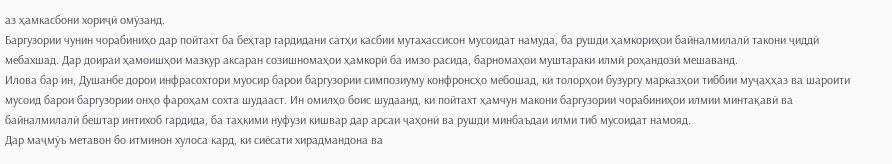аз ҳамкасбони хориҷӣ омӯзанд.
Баргузории чунин чорабиниҳо дар пойтахт ба беҳтар гардидани сатҳи касбии мутахассисон мусоидат намуда, ба рушди ҳамкориҳои байналмилалӣ такони ҷиддӣ мебахшад. Дар доираи ҳамоишҳои мазкур аксаран созишномаҳои ҳамкорӣ ба имзо расида, барномаҳои муштараки илмӣ роҳандозӣ мешаванд.
Илова бар ин, Душанбе дорои инфрасохтори муосир барои баргузории симпозиуму конфронсҳо мебошад, ки толорҳои бузургу марказҳои тиббии муҷаҳҳаз ва шароити мусоид барои баргузории онҳо фароҳам сохта шудааст. Ин омилҳо боис шудаанд, ки пойтахт ҳамчун макони баргузории чорабиниҳои илмии минтақавӣ ва байналмилалӣ бештар интихоб гардида, ба таҳкими нуфузи кишвар дар арсаи ҷаҳонӣ ва рушди минбаъдаи илми тиб мусоидат намояд.
Дар маҷмӯъ метавон бо итминон хулоса кард, ки сиёсати хирадмандона ва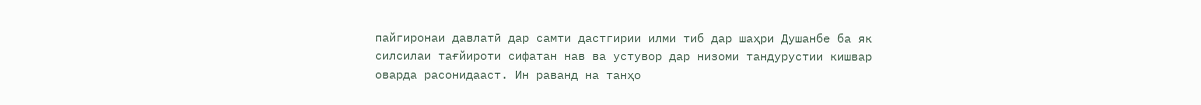пайгиронаи давлатӣ дар самти дастгирии илми тиб дар шаҳри Душанбе ба як силсилаи тағйироти сифатан нав ва устувор дар низоми тандурустии кишвар оварда расонидааст. Ин раванд на танҳо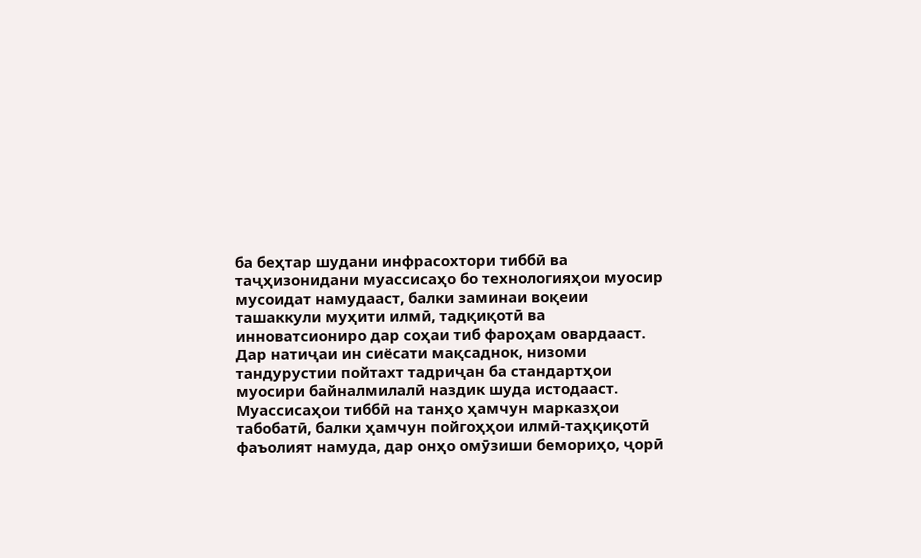ба беҳтар шудани инфрасохтори тиббӣ ва таҷҳизонидани муассисаҳо бо технологияҳои муосир мусоидат намудааст, балки заминаи воқеии ташаккули муҳити илмӣ, тадқиқотӣ ва инноватсиониро дар соҳаи тиб фароҳам овардааст.
Дар натиҷаи ин сиёсати мақсаднок, низоми тандурустии пойтахт тадриҷан ба стандартҳои муосири байналмилалӣ наздик шуда истодааст. Муассисаҳои тиббӣ на танҳо ҳамчун марказҳои табобатӣ, балки ҳамчун пойгоҳҳои илмӣ-таҳқиқотӣ фаъолият намуда, дар онҳо омӯзиши бемориҳо, ҷорӣ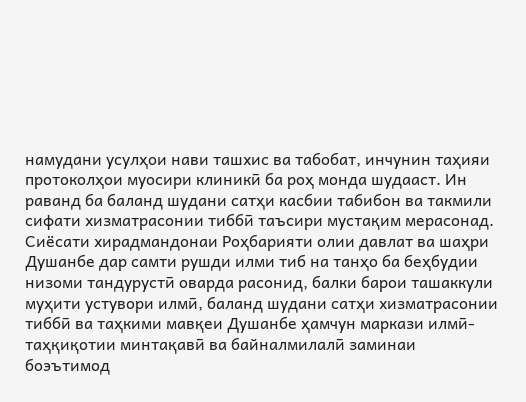намудани усулҳои нави ташхис ва табобат, инчунин таҳияи протоколҳои муосири клиникӣ ба роҳ монда шудааст. Ин раванд ба баланд шудани сатҳи касбии табибон ва такмили сифати хизматрасонии тиббӣ таъсири мустақим мерасонад.
Сиёсати хирадмандонаи Роҳбарияти олии давлат ва шаҳри Душанбе дар самти рушди илми тиб на танҳо ба беҳбудии низоми тандурустӣ оварда расонид, балки барои ташаккули муҳити устувори илмӣ, баланд шудани сатҳи хизматрасонии тиббӣ ва таҳкими мавқеи Душанбе ҳамчун маркази илмӣ-таҳқиқотии минтақавӣ ва байналмилалӣ заминаи боэътимод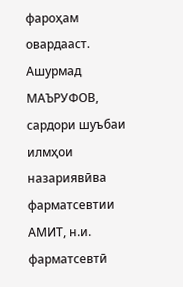фароҳам овардааст.
Ашурмад МАЪРУФОВ, сардори шуъбаи илмҳои назариявӣва фарматсевтии АМИТ, н.и. фарматсевтӣ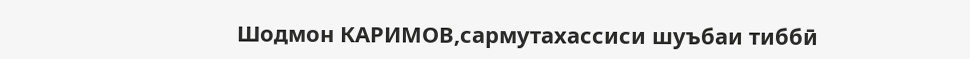Шодмон КАРИМОВ,сармутахассиси шуъбаи тиббӣ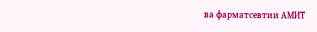ва фарматсевтии АМИТ